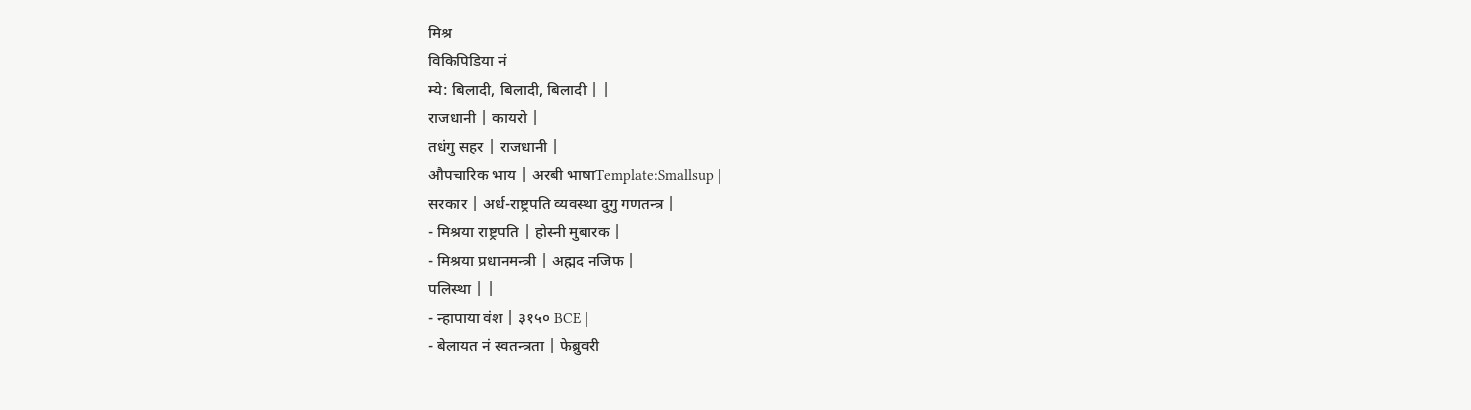मिश्र
विकिपिडिया नं
म्ये: बिलादी, बिलादी, बिलादी | |
राजधानी | कायरो |
तधंगु सहर | राजधानी |
औपचारिक भाय | अरबी भाषाTemplate:Smallsup |
सरकार | अर्ध-राष्ट्रपति व्यवस्था दुगु गणतन्त्र |
- मिश्रया राष्ट्रपति | होस्नी मुबारक |
- मिश्रया प्रधानमन्त्री | अह्मद नजिफ |
पलिस्था | |
- न्हापाया वंश | ३१५० BCE |
- बेलायत नं स्वतन्त्रता | फेब्रुवरी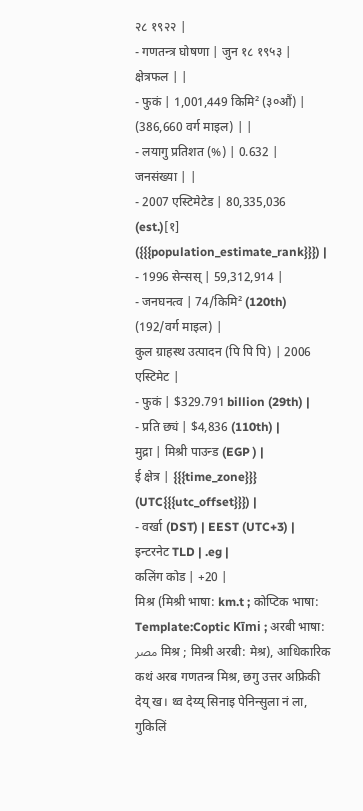२८ १९२२ |
- गणतन्त्र घोषणा | जुन १८ १९५३ |
क्षेत्रफल | |
- फुकं | 1,001,449 किमि² (३०औं) |
(386,660 वर्ग माइल) | |
- लयागु प्रतिशत (%) | 0.632 |
जनसंख्या | |
- 2007 एस्टिमेटेड | 80,335,036 (est.)[१] ({{{population_estimate_rank}}}) |
- 1996 सेन्सस् | 59,312,914 |
- जनघनत्व | 74/किमि² (120th) (192/वर्ग माइल) |
कुल ग्राहस्थ उत्पादन (पि पि पि) | 2006 एस्टिमेट |
- फुकं | $329.791 billion (29th) |
- प्रति छ्यं | $4,836 (110th) |
मुद्रा | मिश्री पाउन्ड (EGP ) |
ई क्षेत्र | {{{time_zone}}} (UTC{{{utc_offset}}}) |
- वर्खा (DST) | EEST (UTC+3) |
इन्टरनेट TLD | .eg |
कलिंग कोड | +20 |
मिश्र (मिश्री भाषा: km.t ; कोप्टिक भाषा: Template:Coptic Kīmi ; अरबी भाषा: مصر मिश्र ; मिश्री अरबी: मेश्र), आधिकारिक कथं अरब गणतन्त्र मिश्र, छगु उत्तर अफ्रिकी देय् ख। थ्व देय्य् सिनाइ पेनिन्सुला नं ला, गुकिलिं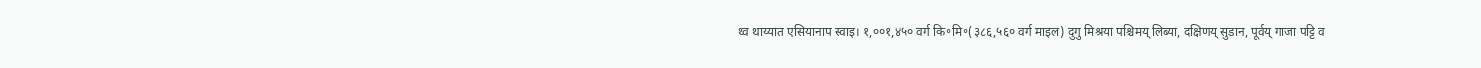थ्व थाय्यात एसियानाप स्वाइ। १,००१,४५० वर्ग कि॰मि॰(३८६,५६० वर्ग माइल) दुगु मिश्रया पश्चिमय् लिब्या, दक्षिणय् सुडान, पूर्वय् गाजा पट्टि व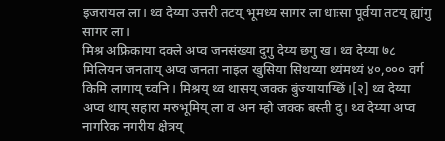इजरायल ला। थ्व देय्या उत्तरी तटय् भूमध्य सागर ला धाःसा पूर्वया तटय् ह्यांगु सागर ला।
मिश्र अफ्रिकाया दक्ले अप्व जनसंख्या दुगु देय्य छगु ख। थ्व देय्या ७८ मिलियन जनताय् अप्व जनता नाइल खुसिया सिथय्या थ्यंमथ्यं ४०,००० वर्ग किमि लागाय् च्वनि। मिश्रय् थ्व थासय् जक्क बुंज्यायाय्छिं।[२] थ्व देय्या अप्व थाय् सहारा मरुभूमिय् ला व अन म्हो जक्क बस्ती दु। थ्व देय्या अप्व नागरिक नगरीय क्षेत्रय्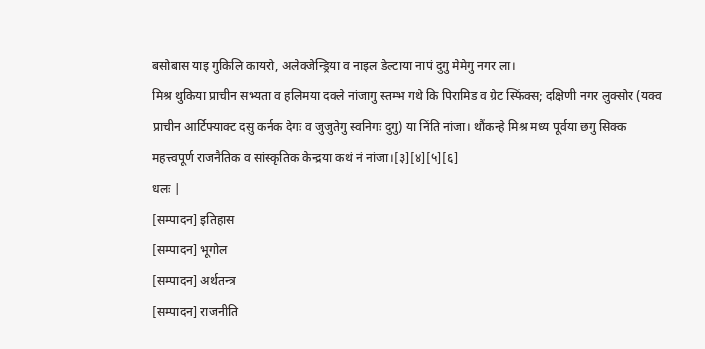बसोबास याइ गुकिलि कायरो, अलेक्जेन्ड्रिया व नाइल डेल्टाया नापं दुगु मेमेगु नगर ला।
मिश्र थुकिया प्राचीन सभ्यता व हलिमया दक्ले नांजागु स्तम्भ गथे कि पिरामिड व ग्रेट स्फिंक्स; दक्षिणी नगर लुक्सोर (यक्व प्राचीन आर्टिफ्याक्ट दसु कर्नक देगः व जुजुतेगु स्वनिगः दुगु) या निंति नांजा। थौंकन्हे मिश्र मध्य पूर्वया छगु सिक्क महत्त्वपूर्ण राजनैतिक व सांस्कृतिक केन्द्रया कथं नं नांजा।[३][४][५][६]
धलः |
[सम्पादन] इतिहास
[सम्पादन] भूगोल
[सम्पादन] अर्थतन्त्र
[सम्पादन] राजनीति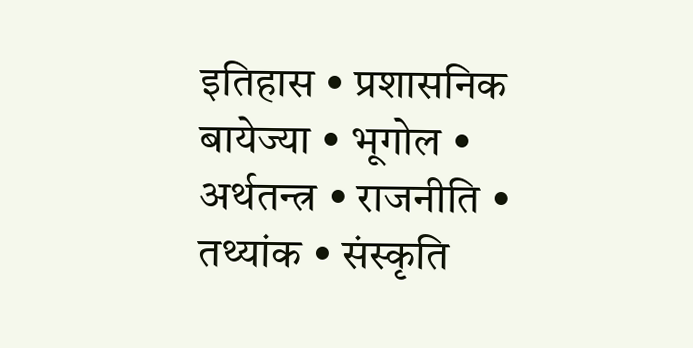इतिहास • प्रशासनिक बायेज्या • भूगोल • अर्थतन्त्र • राजनीति • तथ्यांक • संस्कृति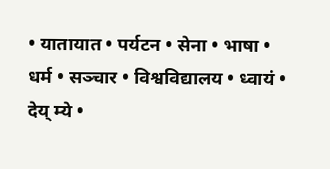• यातायात • पर्यटन • सेना • भाषा • धर्म • सञ्चार • विश्वविद्यालय • ध्वायं • देय् म्ये •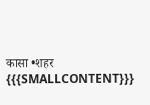कासा •शहर
{{{SMALLCONTENT}}}